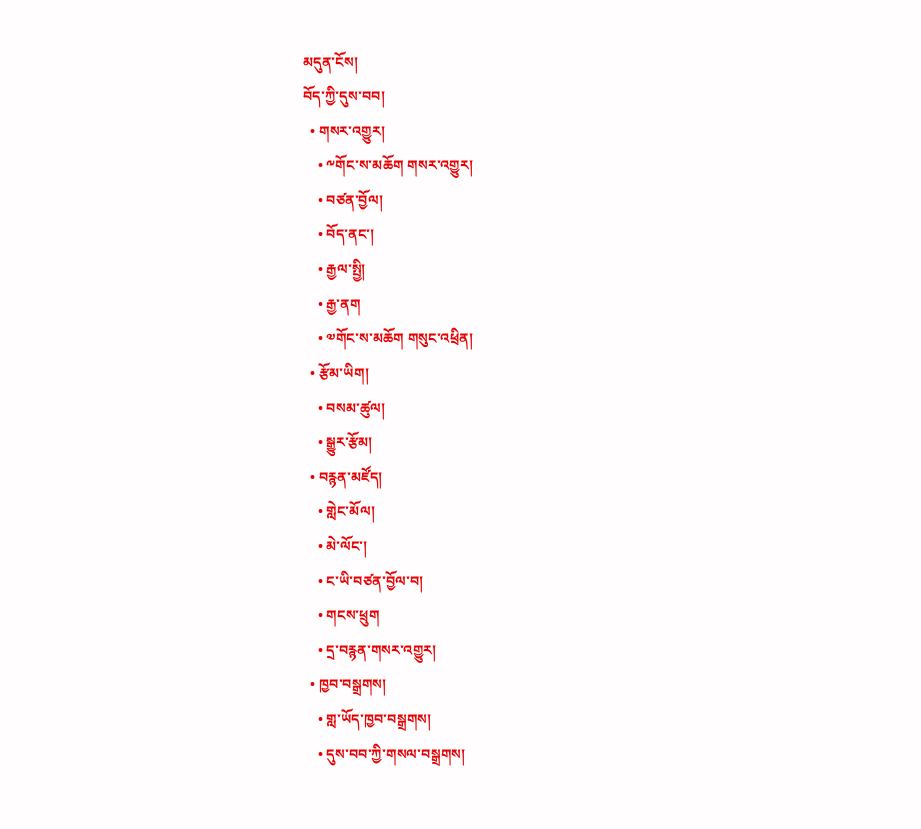མདུན་ངོས།
བོད་ཀྱི་དུས་བབ།
  • གསར་འགྱུར།
    • ༸གོང་ས་མཆོག གསར་འགྱུར།
    • བཙན་བྱོལ།
    • བོད་ནང་།
    • རྒྱལ་སྤྱི།
    • རྒྱ་ནག
    • ༧གོང་ས་མཆོག གསུང་འཕྲིན།
  • རྩོམ་ཡིག།
    • བསམ་ཚུལ།
    • སྒྱུར་རྩོམ།
  • བརྙན་མཛོད།
    • གླེང་མོལ།
    • མེ་ལོང་།
    • ང་ཡི་བཙན་བྱོལ་བ།
    • གངས་ཕྲུག
    • དྲ་བརྙན་གསར་འགྱུར།
  • ཁྱབ་བསྒྲགས།
    • གླ་ཡོད་ཁྱབ་བསྒྲགས།
    • དུས་བབ་ཀྱི་གསལ་བསྒྲགས།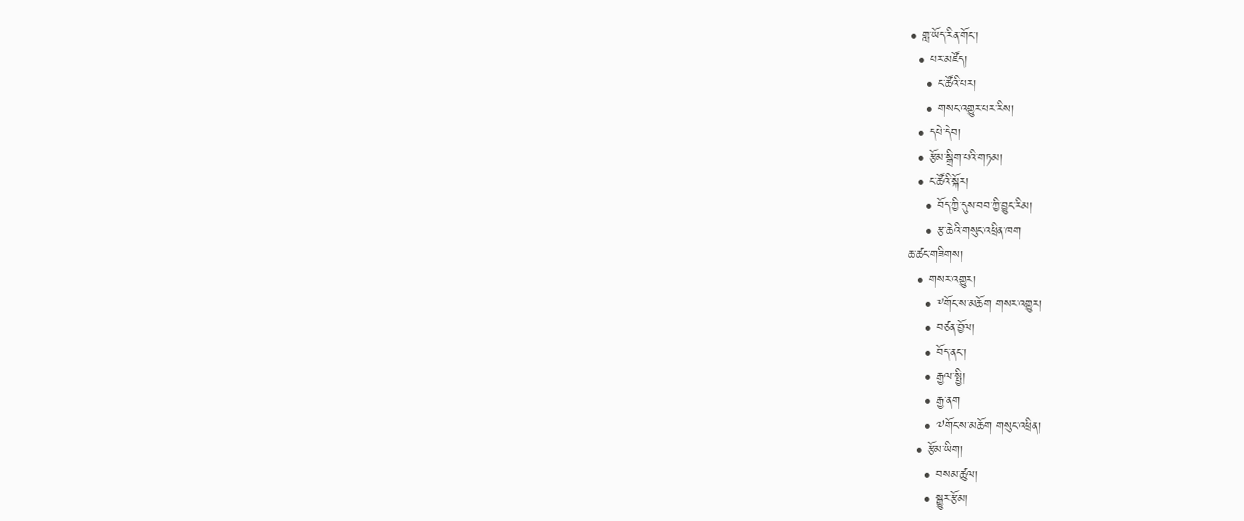• གླ་ཡོད་རིན་གོང་།
  • པར་མཛོད།
    • ང་ཚོའི་པར།
    • གསང་འགྱུར་པར་རིས།
  • དཔེ་དེབ།
  • རྩོམ་སྒྲིག་པའི་གཏམ།
  • ང་ཚོའི་སྐོར།
    • བོད་ཀྱི་དུས་བབ་ཀྱི་བྱུང་རིམ།
    • རྩ་ཆེའི་གསུང་འཕྲིན་ཁག
ཆ་ཚང་གཟིགས།
  • གསར་འགྱུར།
    • ༸གོང་ས་མཆོག གསར་འགྱུར།
    • བཙན་བྱོལ།
    • བོད་ནང་།
    • རྒྱལ་སྤྱི།
    • རྒྱ་ནག
    • ༧གོང་ས་མཆོག གསུང་འཕྲིན།
  • རྩོམ་ཡིག།
    • བསམ་ཚུལ།
    • སྒྱུར་རྩོམ།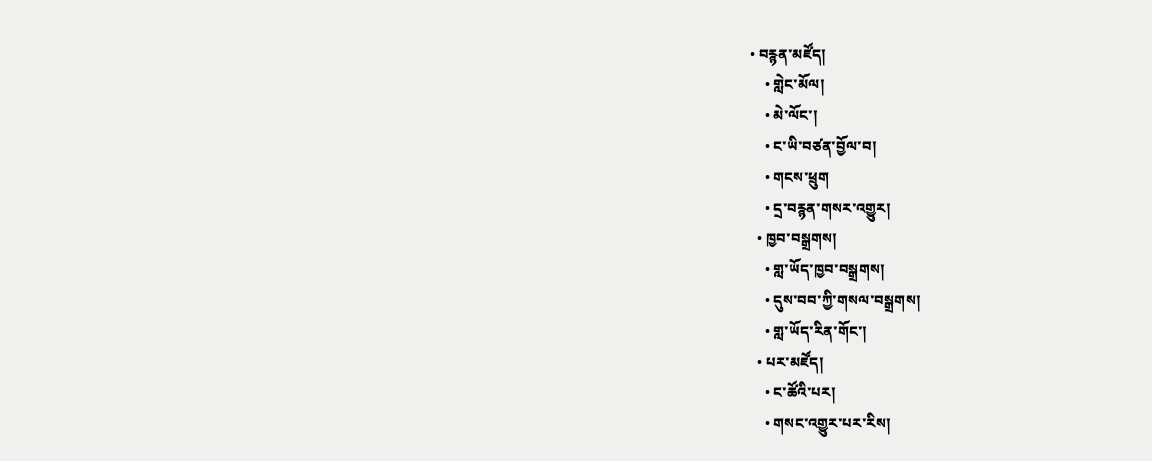• བརྙན་མཛོད།
    • གླེང་མོལ།
    • མེ་ལོང་།
    • ང་ཡི་བཙན་བྱོལ་བ།
    • གངས་ཕྲུག
    • དྲ་བརྙན་གསར་འགྱུར།
  • ཁྱབ་བསྒྲགས།
    • གླ་ཡོད་ཁྱབ་བསྒྲགས།
    • དུས་བབ་ཀྱི་གསལ་བསྒྲགས།
    • གླ་ཡོད་རིན་གོང་།
  • པར་མཛོད།
    • ང་ཚོའི་པར།
    • གསང་འགྱུར་པར་རིས།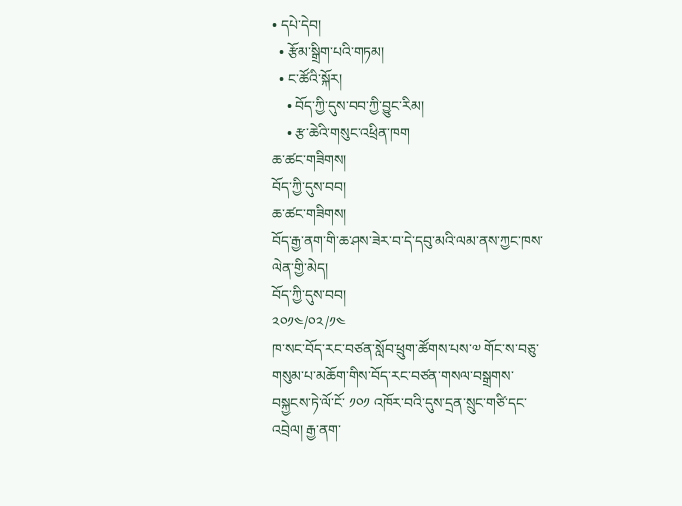• དཔེ་དེབ།
  • རྩོམ་སྒྲིག་པའི་གཏམ།
  • ང་ཚོའི་སྐོར།
    • བོད་ཀྱི་དུས་བབ་ཀྱི་བྱུང་རིམ།
    • རྩ་ཆེའི་གསུང་འཕྲིན་ཁག
ཆ་ཚང་གཟིགས།
བོད་ཀྱི་དུས་བབ།
ཆ་ཚང་གཟིགས།
བོད་རྒྱ་ནག་གི་ཆ་ཤས་ཟེར་བ་དེ་དབུ་མའི་ལམ་ནས་ཀྱང་ཁས་ལེན་གྱི་མེད།
བོད་ཀྱི་དུས་བབ།
༢༠༡༤/༠༢/༡༤
ཁ་སང་བོད་རང་བཙན་སློབ་ཕྲུག་ཚོགས་པས་༧ གོང་ས་བཅུ་གསུམ་པ་མཆོག་གིས་བོད་རང་བཙན་གསལ་བསྒྲགས་བསྐྱངས་ཏེ་ལོ་ངོ་ ༡༠༡ འཁོར་བའི་དུས་དྲན་སྲུང་གཙི་དང་འབྲེལ། རྒྱ་ནག་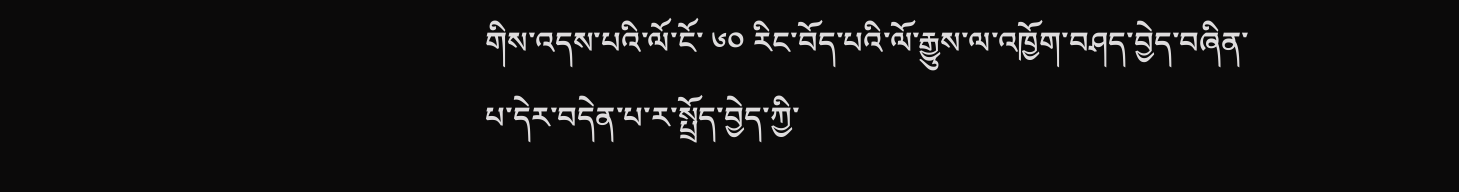གིས་འདས་པའི་ལོ་ངོ་ ༦༠ རིང་བོད་པའི་ལོ་རྒྱུས་ལ་འཁྱོག་བཤད་བྱེད་བཞིན་པ་དེར་བདེན་པ་ར་སྤྲོད་བྱེད་ཀྱི་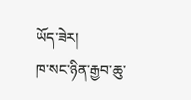ཡོད་ཟེར།
ཁ་སང་ཉིན་རྒྱབ་ཆུ་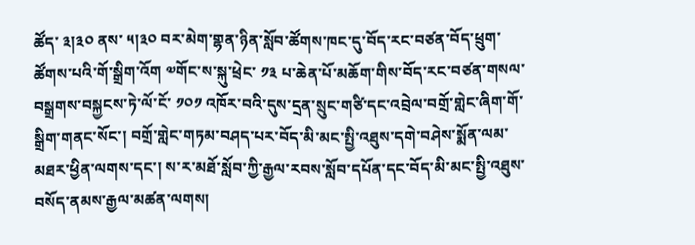ཚོད་ ༣།༣༠ ནས་ ༥།༣༠ བར་མེག་གྷན་ཉིན་སློབ་ཚོགས་ཁང་དུ་བོད་རང་བཙན་བོད་ཕྲུག་ཚོགས་པའི་གོ་སྒྲིག་འོག ༧གོང་ས་སྐུ་ཕྲེང་ ༡༣ པ་ཆེན་པོ་མཆོག་གིས་བོད་རང་བཙན་གསལ་བསྒྲགས་བསྐྱངས་ཏེ་ལོ་ངོ་ ༡༠༡ འཁོར་བའི་དུས་དྲན་སྲུང་གཙི་དང་འབྲེལ་བགྲོ་གླེང་ཞིག་གོ་སྒྲིག་གནང་སོང་། བགྲོ་གླེང་གཏམ་བཤད་པར་བོད་མི་མང་སྤྱི་འཐུས་དགེ་བཤེས་སྨོན་ལམ་མཐར་ཕྱིན་ལགས་དང་། ས་ར་མཐོ་སློབ་ཀྱི་རྒྱལ་རབས་སློབ་དཔོན་དང་བོད་མི་མང་སྤྱི་འཐུས་བསོད་ནམས་རྒྱལ་མཚན་ལགས།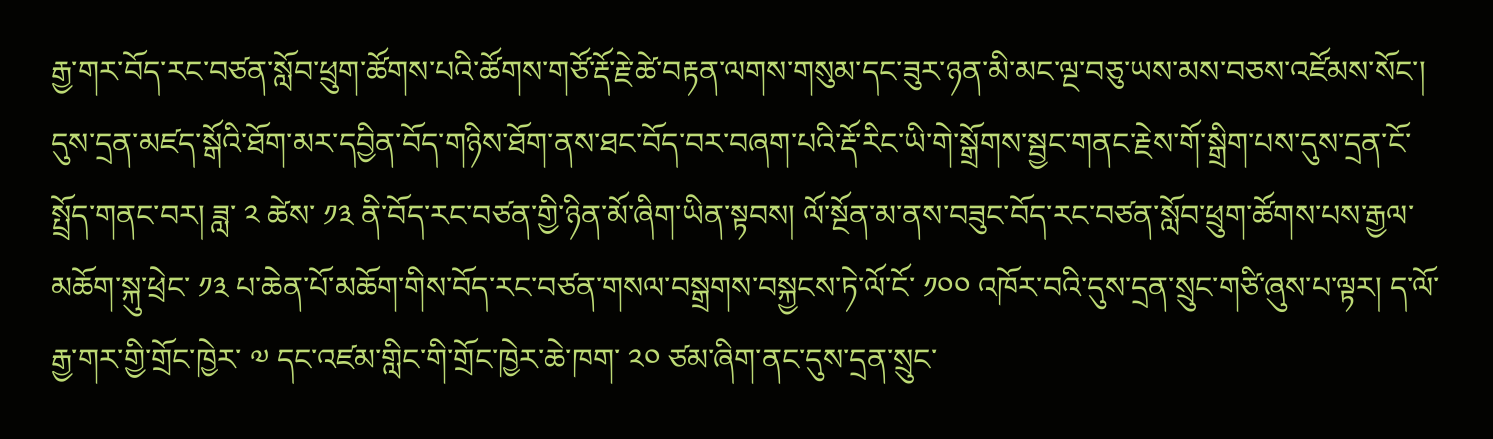རྒྱ་གར་བོད་རང་བཙན་སློབ་ཕྲུག་ཚོགས་པའི་ཚོགས་གཙོ་རྡོ་རྗེ་ཚེ་བརྟན་ལགས་གསུམ་དང་ཟུར་ཉན་མི་མང་ལྔ་བཅུ་ཡས་མས་བཅས་འཛོམས་སོང་།
དུས་དྲན་མཛད་སྒོའི་ཐོག་མར་དབྱིན་བོད་གཉིས་ཐོག་ནས་ཐང་བོད་བར་བཞག་པའི་རྡོ་རིང་ཡི་གེ་སྒྲོགས་སྦྱང་གནང་རྗེས་གོ་སྒྲིག་པས་དུས་དྲན་ངོ་སྤྲོད་གནང་བར། ཟླ་ ༢ ཚེས་ ༡༣ ནི་བོད་རང་བཙན་གྱི་ཉིན་མོ་ཞིག་ཡིན་སྟབས། ལོ་སྔོན་མ་ནས་བཟུང་བོད་རང་བཙན་སློབ་ཕྲུག་ཚོགས་པས་རྒྱལ་མཆོག་སྐུ་ཕྲེང་ ༡༣ པ་ཆེན་པོ་མཆོག་གིས་བོད་རང་བཙན་གསལ་བསྒྲགས་བསྐྱངས་ཏེ་ལོ་ངོ་ ༡༠༠ འཁོར་བའི་དུས་དྲན་སྲུང་གཙི་ཞུས་པ་ལྟར། ད་ལོ་རྒྱ་གར་གྱི་གྲོང་ཁྱེར་ ༧ དང་འཛམ་གླིང་གི་གྲོང་ཁྱེར་ཆེ་ཁག་ ༢༠ ཙམ་ཞིག་ནང་དུས་དྲན་སྲུང་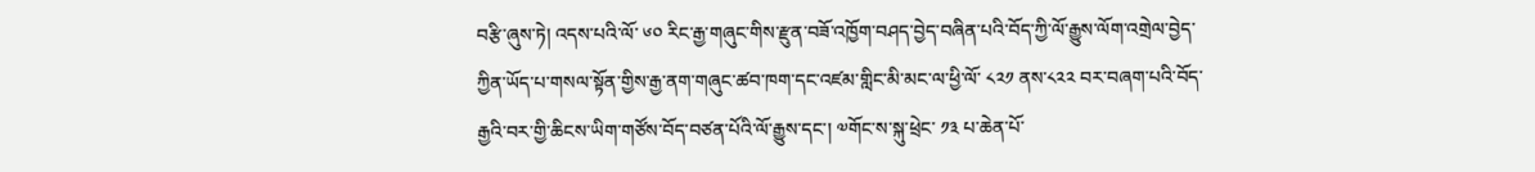བརྩི་ཞུས་ཏེ། འདས་པའི་ལོ་ ༦༠ རིང་རྒྱ་གཞུང་གིས་རྫུན་བཟོ་འཁྱོག་བཤད་བྱེད་བཞིན་པའི་བོད་ཀྱི་ལོ་རྒྱུས་ལོག་འགྲེལ་བྱེད་ཀྱིན་ཡོད་པ་གསལ་སྟོན་གྱིས་རྒྱ་ནག་གཞུང་ཚབ་ཁག་དང་འཛམ་གླིང་མི་མང་ལ་ཕྱི་ལོ་ ༨༢༡ ནས་༨༢༢ བར་བཞག་པའི་བོད་རྒྱའི་བར་གྱི་ཆིངས་ཡིག་གཙོས་བོད་བཙན་པོའི་ལོ་རྒྱུས་དང་། ༧གོང་ས་སྐུ་ཕྲེང་ ༡༣ པ་ཆེན་པོ་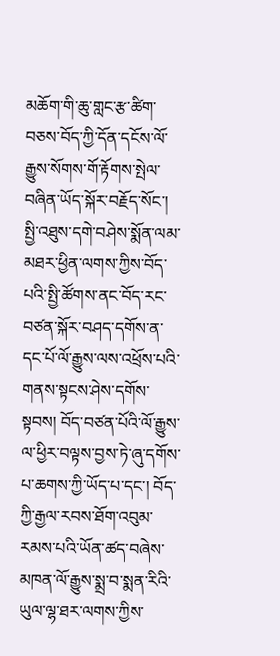མཆོག་གི་ཆུ་གླང་རྩ་ཚིག་བཅས་བོད་ཀྱི་དོན་དངོས་ལོ་རྒྱུས་སོགས་གོ་རྟོགས་སྤེལ་བཞིན་ཡོད་སྐོར་བརྗོད་སོང་།
སྤྱི་འཐུས་དགེ་བཤེས་སྨོན་ལམ་མཐར་ཕྱིན་ལགས་ཀྱིས་བོད་པའི་སྤྱི་ཚོགས་ནང་བོད་རང་བཙན་སྐོར་བཤད་དགོས་ན་དང་པོ་ལོ་རྒྱུས་ལས་འཕྲོས་པའི་གནས་སྟངས་ཤེས་དགོས་སྟབས། བོད་བཙན་པོའི་ལོ་རྒྱུས་ལ་ཕྱིར་བལྟས་བྱས་ཏེ་ཞུ་དགོས་པ་ཆགས་ཀྱི་ཡོད་པ་དང་། བོད་ཀྱི་རྒྱལ་རབས་ཐོག་འབུམ་རམས་པའི་ཡོན་ཚད་བཞེས་མཁན་ལོ་རྒྱུས་སྨྲ་བ་སྨན་རིའི་ཡུལ་ལྷ་ཐར་ལགས་ཀྱིས་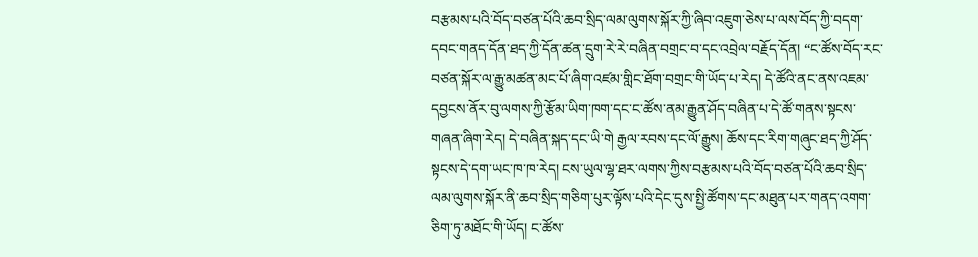བརྩམས་པའི་བོད་བཙན་པོའི་ཆབ་སྲིད་ལམ་ལུགས་སྐོར་ཀྱི་ཞིབ་འཇུག་ཅེས་པ་ལས་བོད་ཀྱི་བདག་དབང་གནད་དོན་ཐད་ཀྱི་དོན་ཚན་དྲུག་རེ་རེ་བཞིན་བགྲང་བ་དང་འབྲེལ་བརྗོད་དོན། “ང་ཚོས་བོད་རང་བཙན་སྐོར་ལ་རྒྱུ་མཚན་མང་པོ་ཞིག་འཛམ་གླིང་ཐོག་བགྲང་གི་ཡོད་པ་རེད། དེ་ཚོའི་ནང་ནས་འཇམ་དབྱངས་ནོར་བུ་ལགས་ཀྱི་རྩོམ་ཡིག་ཁག་དང་ང་ཚོས་ནམ་རྒྱུན་ཤོད་བཞིན་པ་དེ་ཚོ་གནས་སྟངས་གཞན་ཞིག་རེད། དེ་བཞིན་སྐད་དང་ཡི་གེ རྒྱལ་རབས་དང་ལོ་རྒྱུས། ཆོས་དང་རིག་གཞུང་ཐད་ཀྱི་ཤོད་སྟངས་དེ་དག་ཡང་ཁ་ཁ་རེད། ངས་ཡུལ་ལྷ་ཐར་ལགས་ཀྱིས་བརྩམས་པའི་བོད་བཙན་པོའི་ཆབ་སྲིད་ལམ་ལུགས་སྐོར་ནི་ཆབ་སྲིད་གཅིག་པུར་ལྟོས་པའི་དེང་དུས་སྤྱི་ཚོགས་དང་མཐུན་པར་གནད་འགག་ཅིག་ཏུ་མཐོང་གི་ཡོད། ང་ཚོས་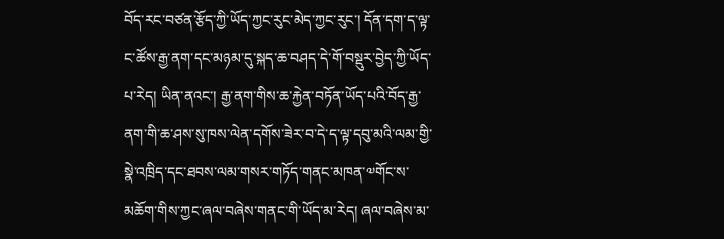བོད་རང་བཙན་རྩོད་ཀྱི་ཡོད་ཀྱང་རུང་མེད་ཀྱང་རུང་། དོན་དག་ད་ལྟ་ང་ཚོས་རྒྱ་ནག་དང་མཉམ་དུ་སྐད་ཆ་བཤད་དེ་གོ་བསྡུར་བྱེད་ཀྱི་ཡོད་པ་རེད། ཡིན་ནའང་། རྒྱ་ནག་གིས་ཆ་རྐྱེན་བཏོན་ཡོད་པའི་བོད་རྒྱ་ནག་གི་ཆ་ཤས་སུ་ཁས་ལེན་དགོས་ཟེར་བ་དེ་ད་ལྟ་དབུ་མའི་ལམ་གྱི་སྣེ་འཁྲིད་དང་ཐབས་ལམ་གསར་གཏོད་གནང་མཁན་༧གོང་ས་མཆོག་གིས་ཀྱང་ཞལ་བཞེས་གནང་གི་ཡོད་མ་རེད། ཞལ་བཞེས་མ་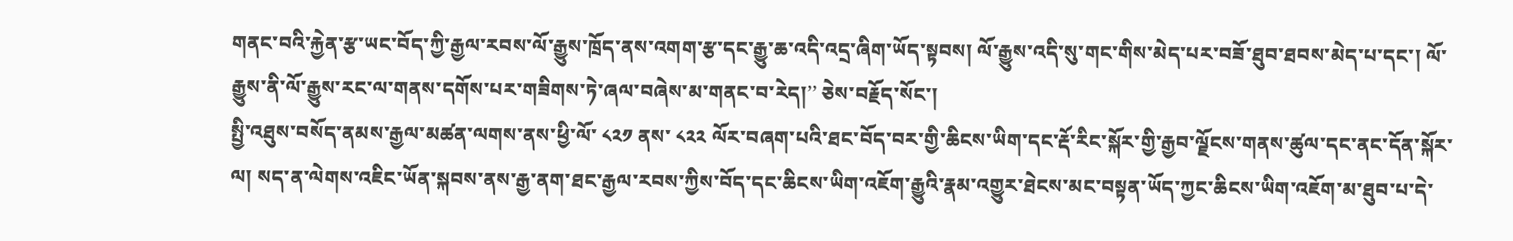གནང་བའི་རྐྱེན་རྩ་ཡང་བོད་ཀྱི་རྒྱལ་རབས་ལོ་རྒྱུས་ཁྲོད་ནས་འགག་རྩ་དང་རྒྱུ་ཆ་འདི་འདྲ་ཞིག་ཡོད་སྟབས། ལོ་རྒྱུས་འདི་སུ་གང་གིས་མེད་པར་བཟོ་ཐུབ་ཐབས་མེད་པ་དང་། ལོ་རྒྱུས་ནི་ལོ་རྒྱུས་རང་ལ་གནས་དགོས་པར་གཟིགས་ཏེ་ཞལ་བཞེས་མ་གནང་བ་རེད།’’ ཅེས་བརྗོད་སོང་།
སྤྱི་འཐུས་བསོད་ནམས་རྒྱལ་མཚན་ལགས་ནས་ཕྱི་ལོ་ ༨༢༡ ནས་ ༨༢༢ ལོར་བཞག་པའི་ཐང་བོད་བར་གྱི་ཆིངས་ཡིག་དང་རྡོ་རིང་སྐོར་གྱི་རྒྱབ་ལྗོངས་གནས་ཚུལ་དང་ནང་དོན་སྐོར་ལ། སད་ན་ལེགས་འཇིང་ཡོན་སྐབས་ནས་རྒྱ་ནག་ཐང་རྒྱལ་རབས་ཀྱིས་བོད་དང་ཆིངས་ཡིག་འཇོག་རྒྱུའི་རྣམ་འགྱུར་ཐེངས་མང་བསྟན་ཡོད་ཀྱང་ཆིངས་ཡིག་འཇོག་མ་ཐུབ་པ་དེ་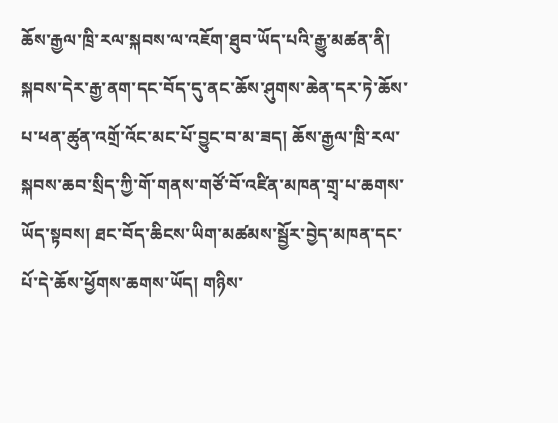ཆོས་རྒྱལ་ཁྲི་རལ་སྐབས་ལ་འཇོག་ཐུབ་ཡོད་པའི་རྒྱུ་མཚན་ནི། སྐབས་དེར་རྒྱ་ནག་དང་བོད་དུ་ནང་ཆོས་ཤུགས་ཆེན་དར་ཏེ་ཆོས་པ་ཕན་ཚུན་འགྲོ་འོང་མང་པོ་བྱུང་བ་མ་ཟད། ཆོས་རྒྱལ་ཁྲི་རལ་སྐབས་ཆབ་སྲིད་ཀྱི་གོ་གནས་གཙོ་བོ་འཛིན་མཁན་གྲྭ་པ་ཆགས་ཡོད་སྟབས། ཐང་བོད་ཆིངས་ཡིག་མཚམས་སྦྱོར་བྱེད་མཁན་དང་པོ་དེ་ཆོས་ཕྱོགས་ཆགས་ཡོད། གཉིས་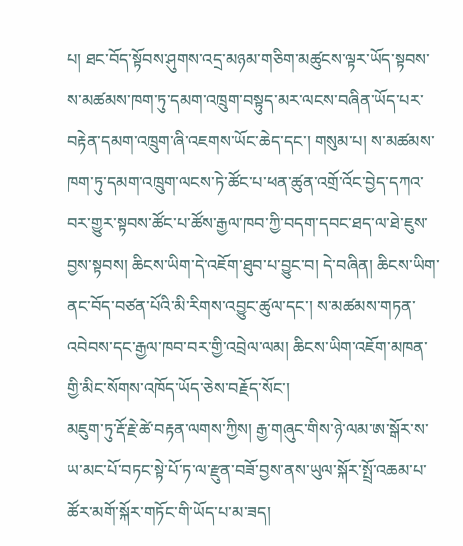པ། ཐང་བོད་སྟོབས་ཤུགས་འདྲ་མཉམ་གཅིག་མཚུངས་ལྟར་ཡོད་སྟབས་ས་མཚམས་ཁག་ཏུ་དམག་འཁྲུག་བསྟུད་མར་ལངས་བཞིན་ཡོད་པར་བརྟེན་དམག་འཁྲུག་ཞི་འཇགས་ཡོང་ཆེད་དང་། གསུམ་པ། ས་མཚམས་ཁག་ཏུ་དམག་འཁྲུག་ལངས་ཏེ་ཚོང་པ་ཕན་ཚུན་འགྲོ་འོང་བྱེད་དཀའ་བར་གྱུར་སྟབས་ཚོང་པ་ཚོས་རྒྱལ་ཁབ་ཀྱི་བདག་དབང་ཐད་ལ་ཐེ་ཇུས་བྱས་སྟབས། ཆིངས་ཡིག་དེ་འཇོག་ཐུབ་པ་བྱུང་བ། དེ་བཞིན། ཆིངས་ཡིག་ནང་བོད་བཙན་པོའི་མི་རིགས་འབྱུང་ཚུལ་དང་། ས་མཚམས་གཏན་འབེབས་དང་རྒྱལ་ཁབ་བར་གྱི་འབྲེལ་ལམ། ཆིངས་ཡིག་འཇོག་མཁན་གྱི་མིང་སོགས་འཁོད་ཡོད་ཅེས་བརྗོད་སོང་།
མཇུག་ཏུ་རྡོ་རྗེ་ཚེ་བརྟན་ལགས་ཀྱིས། རྒྱ་གཞུང་གིས་ཉེ་ལམ་ཨ་སྒོར་ས་ཡ་མང་པོ་བཏང་སྟེ་པོ་ཏ་ལ་རྫུན་བཟོ་བྱས་ནས་ཡུལ་སྐོར་སྤྲོ་འཆམ་པ་ཚོར་མགོ་སྐོར་གཏོང་གི་ཡོད་པ་མ་ཟད།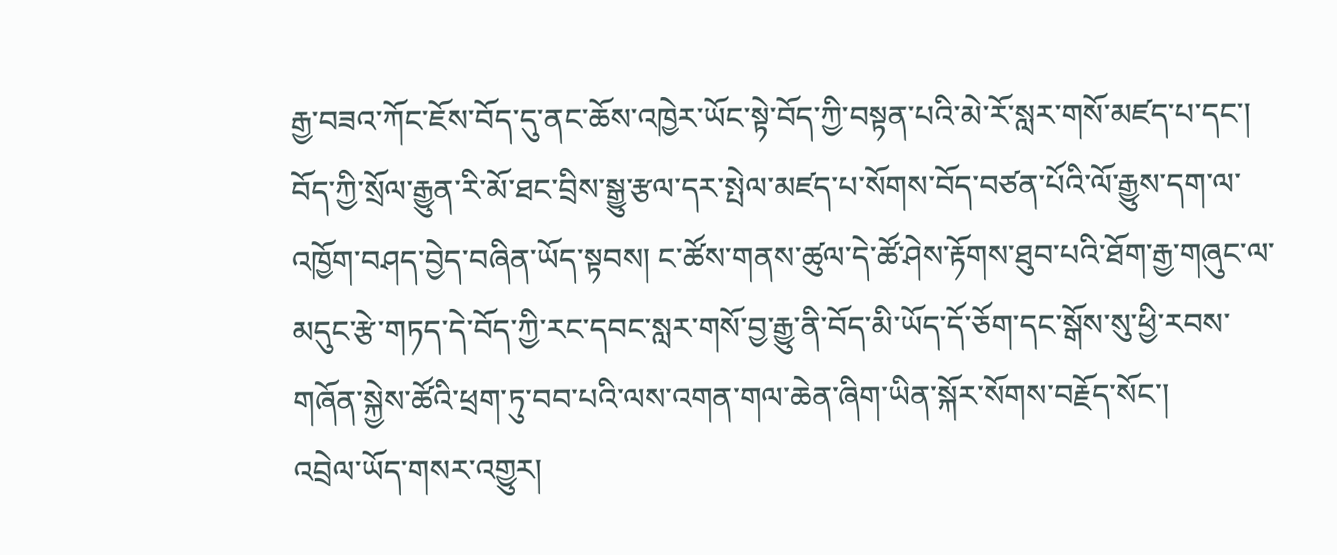རྒྱ་བཟའ་ཀོང་ཇོས་བོད་དུ་ནང་ཆོས་འཁྱེར་ཡོང་སྟེ་བོད་ཀྱི་བསྟན་པའི་མེ་རོ་སླར་གསོ་མཛད་པ་དང་། བོད་ཀྱི་སྲོལ་རྒྱུན་རི་མོ་ཐང་བྲིས་སྒྱུ་རྩལ་དར་སྤེལ་མཛད་པ་སོགས་བོད་བཙན་པོའི་ལོ་རྒྱུས་དག་ལ་འཁྱོག་བཤད་བྱེད་བཞིན་ཡོད་སྟབས། ང་ཚོས་གནས་ཚུལ་དེ་ཚོ་ཤེས་རྟོགས་ཐུབ་པའི་ཐོག་རྒྱ་གཞུང་ལ་མདུང་རྩེ་གཏད་དེ་བོད་ཀྱི་རང་དབང་སླར་གསོ་བྱ་རྒྱུ་ནི་བོད་མི་ཡོད་དོ་ཅོག་དང་སྒོས་སུ་ཕྱི་རབས་གཞོན་སྐྱེས་ཚོའི་ཕྲག་ཏུ་བབ་པའི་ལས་འགན་གལ་ཆེན་ཞིག་ཡིན་སྐོར་སོགས་བརྗོད་སོང་།
འབྲེལ་ཡོད་གསར་འགྱུར།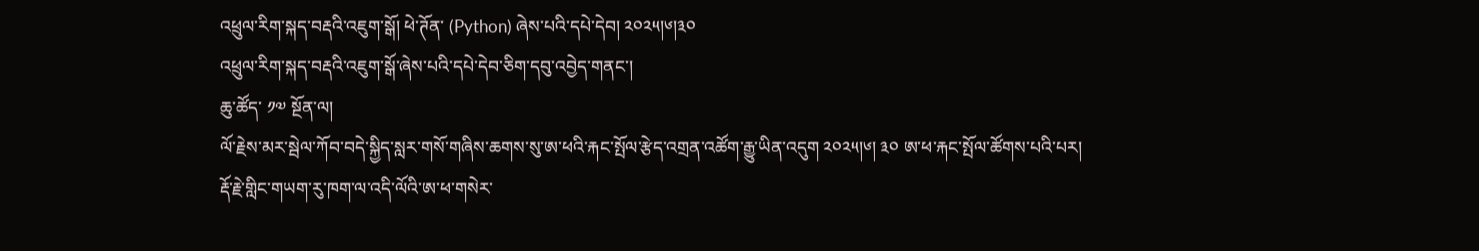འཕྲུལ་རིག་སྐད་བརྡའི་འཇུག་སྒོ། ཕེ་ཊོན་ (Python) ཞེས་པའི་དཔེ་དེབ། ༢༠༢༥།༦།༣༠
འཕྲུལ་རིག་སྐད་བརྡའི་འཇུག་སྒོ་ཞེས་པའི་དཔེ་དེབ་ཅིག་དབུ་འབྱེད་གནང་།
ཆུ་ཚོད་ ༡༧ སྔོན་ལ།
ལོ་རྗེས་མར་སྦེལ་ཀོབ་བདེ་སྐྱིད་སླར་གསོ་གཞིས་ཆགས་སུ་ཨ་ཕའི་རྐང་སྤོལ་རྩེད་འགྲན་འཚོག་རྒྱུ་ཡིན་འདུག ༢༠༢༥།༦། ༣༠ ཨ་ཕ་རྐང་སྤོལ་ཚོགས་པའི་པར།
རྡོ་རྗེ་གླིང་གཡག་རུ་ཁག་ལ་འདི་ལོའི་ཨ་ཕ་གསེར་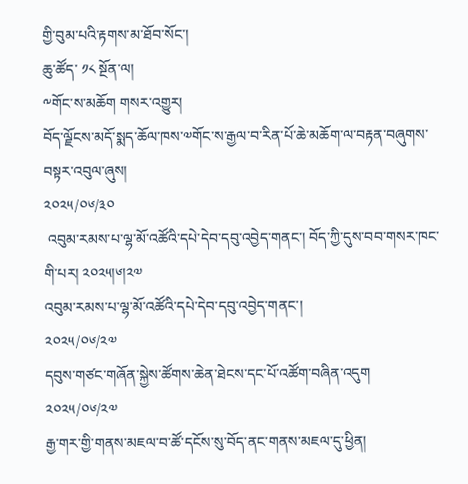གྱི་བུམ་པའི་རྟགས་མ་ཐོབ་སོང་།
ཆུ་ཚོད་ ༡༨ སྔོན་ལ།
༸གོང་ས་མཆོག གསར་འགྱུར།
བོད་ལྗོངས་མདོ་སྨད་ཆོལ་ཁས་༧གོང་ས་རྒྱལ་བ་རིན་པོ་ཆེ་མཆོག་ལ་བརྟན་བཞུགས་བསྟར་འབུལ་ཞུས།
༢༠༢༥/༠༦/༣༠
 འབུམ་རམས་པ་ལྷ་མོ་འཚོའི་དཔེ་དེབ་དབུ་འབྱེད་གནང་། བོད་ཀྱི་དུས་བབ་གསར་ཁང་གི་པར། ༢༠༢༥།༦།༢༧
འབུམ་རམས་པ་ལྷ་མོ་འཚོའི་དཔེ་དེབ་དབུ་འབྱེད་གནང་།
༢༠༢༥/༠༦/༢༧
དབུས་གཙང་གཞོན་སྐྱེས་ཚོགས་ཆེན་ཐེངས་དང་པོ་འཚོག་བཞིན་འདུག
༢༠༢༥/༠༦/༢༧
རྒྱ་གར་གྱི་གནས་མཇལ་བ་ཚོ་དངོས་སུ་བོད་ནང་གནས་མཇལ་དུ་ཕྱིན།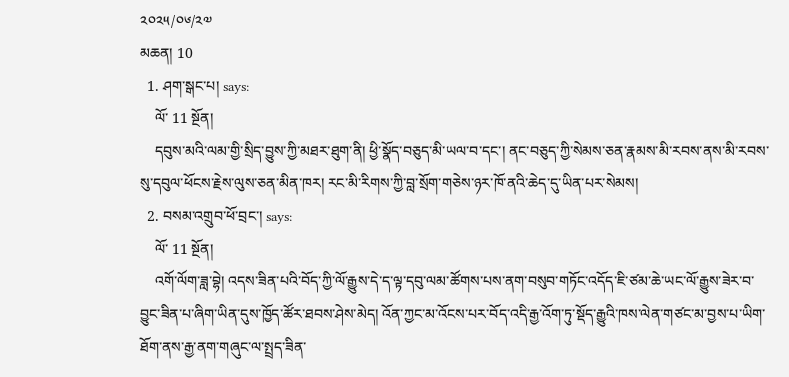༢༠༢༥/༠༦/༢༧
མཆན། 10
  1. ཤག་སྒང་པ། says:
    ལོ་ 11 སྔོན།
    དབུས་མའི་ལམ་གྱི་སྲིད་བྱུས་ཀྱི་མཐར་ཐུག་ནི། ཕྱི་སྣོད་བཅུད་མི་ཡལ་བ་དང་། ནང་བཅུད་ཀྱི་སེམས་ཅན་རྣམས་མི་རབས་ནས་མི་རབས་སུ་དབུལ་ཕོངས་རྗེས་ལུས་ཅན་མིན་ཁར། རང་མི་རིགས་ཀྱི་བླ་སྲོག་གཅེས་ཉར་ཁོ་ནའི་ཆེད་དུ་ཡིན་པར་སེམས།
  2. བསམ་འགྲུབ་ཕོ་བྲང་། says:
    ལོ་ 11 སྔོན།
    འགོ་ལོག་ཟླ་བྷེ། འདས་ཟིན་པའི་བོད་ཀྱི་ལོ་རྒྱུས་དེ་ད་ལྟ་དབུ་ལམ་ཚོགས་པས་ནག་བསུབ་གཏོང་འདོད་ཇི་ཙམ་ཆེ་ཡང་ལོ་རྒྱུས་ཟེར་བ་བྱུང་ཟིན་པ་ཞིག་ཡིན་དུས་ཁྱོད་ཚོར་ཐབས་ཤེས་མེད། འོན་ཀྱང་མ་འོངས་པར་བོད་འདི་རྒྱ་འོག་ཏུ་སྡོད་རྒྱུའི་ཁས་ལེན་གཙང་མ་བྱས་པ་ཡིག་ཐོག་ནས་རྒྱ་ནག་གཞུང་ལ་སྤྲད་ཟིན་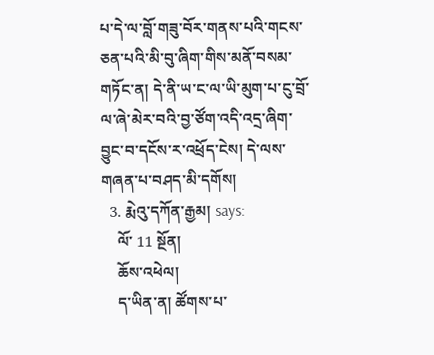པ་དེ་ལ་བློ་གཟུ་བོར་གནས་པའི་གངས་ཅན་པའི་མི་བུ་ཞིག་གིས་མནོ་བསམ་གཏོང་ན། དེ་ནི་ཡ་ང་ལ་ཡི་མུག་པ་ངུ་བྲོ་ལ་ཞེ་མེར་བའི་བྱ་ཙོག་འདི་འདྲ་ཞིག་བྱུང་བ་དངོས་ར་འཕྲོད་ངེས། དེ་ལས་གཞན་པ་བཤད་མི་དགོས།
  3. རྨེའུ་དཀོན་རྒྱམ། says:
    ལོ་ 11 སྔོན།
    ཆོས་འཕེལ།
    ད་ཡིན་ན། ཚོགས་པ་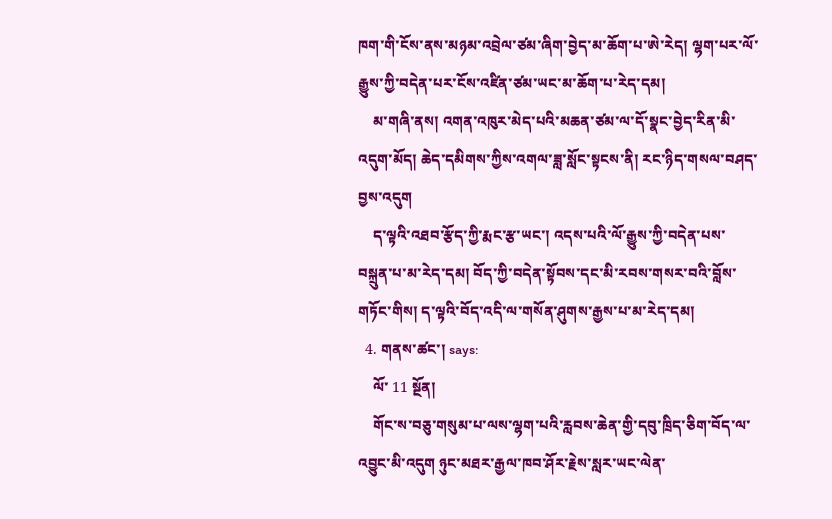ཁག་གི་ངོས་ནས་མཉམ་འབྲེལ་ཙམ་ཞིག་བྱེད་མ་ཆོག་པ་ཨེ་རེད། ལྷག་པར་ལོ་རྒྱུས་ཀྱི་བདེན་པར་ངོས་འཛིན་ཙམ་ཡང་མ་ཆོག་པ་རེད་དམ།
    མ་གཞི་ནས། འགན་འཁུར་མེད་པའི་མཆན་ཙམ་ལ་དོ་སྣང་བྱེད་རིན་མི་འདུག་མོད། ཆེད་དམིགས་ཀྱིས་འགལ་ཟླ་སློང་སྟངས་ནི། རང་ཉིད་གསལ་བཤད་བྱས་འདུག
    ད་ལྟའི་འཐབ་རྩོད་ཀྱི་རྨང་རྩ་ཡང་། འདས་པའི་ལོ་རྒྱུས་ཀྱི་བདེན་པས་བསྐྲུན་པ་མ་རེད་དམ། བོད་ཀྱི་བདེན་སྟོབས་དང་མི་རབས་གསར་བའི་བློས་གཏོང་གིས། ད་ལྟའི་བོད་འདི་ལ་གསོན་ཤུགས་རྒྱས་པ་མ་རེད་དམ།
  4. གནས་ཚང་། says:
    ལོ་ 11 སྔོན།
    གོང་ས་བཅུ་གསུམ་པ་ལས་ལྷག་པའི་རླབས་ཆེན་གྱི་དབུ་ཁྲིད་ཅིག་བོད་ལ་འབྱུང་མི་འདུག ཉུང་མཐར་རྒྱལ་ཁབ་ཤོར་རྗེས་སླར་ཡང་ལེན་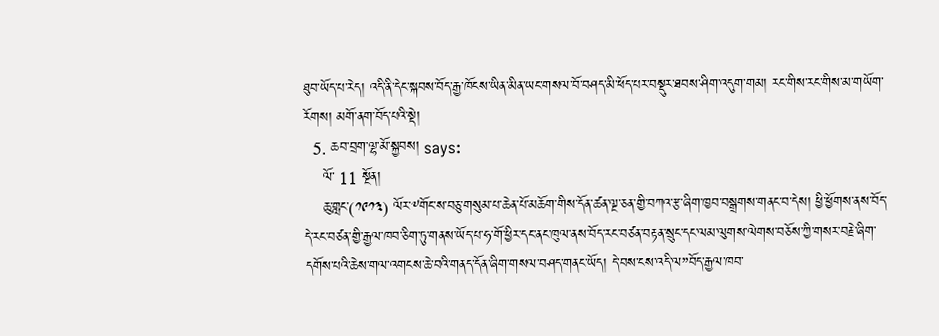ཐུབ་ཡོད་པ་རེད། འདི་ནི་དེང་སྐབས་བོད་རྒྱ་ཁོངས་ཡིན་མིན་ཡང་གསལ་བོ་བཤད་མི་ཕོད་པར་བསྡུར་ཐབས་ཤིག་འདུག་གམ། རང་གིས་རང་གིས་མ་གཡོག་རོགས། མགོ་ནག་བོད་པའི་སྡེ།
  5. ཆབ་བྲག་ལྷ་མོ་སྐྱབས། says:
    ལོ་ 11 སྔོན།
    ཆུ་གླང་(༡༩༡༣) ལོར་༸གོང་ས་བཅུ་གསུམ་པ་ཆེན་པོ་མཆོག་གིས་དོན་ཚན་ལྔ་ཅན་གྱི་བཀའ་རྩ་ཞིག་ཁྱབ་བསྒྲགས་གནང་བ་དེས། ཕྱི་ཕྱོགས་ནས་བོད་དེ་རང་བཙན་གྱི་རྒྱལ་ཁབ་ཅིག་ཏུ་གནས་ཡོད་པ་ཧ་གོ་ཕྱིར་དང་ནང་ཁུལ་ནས་བོད་རང་བཙན་བརྟན་སྲུང་དང་ལམ་ལུགས་ལེགས་བཅོས་ཀྱི་གསར་བརྗེ་ཞིག་དགོས་པའི་ཆེས་གལ་འགངས་ཆེ་བའི་གནད་དོན་ཞིག་གསལ་བཤད་གནང་ཡོད། དེ་བས་ངས་འདི་ལ”བོད་རྒྱལ་ཁབ་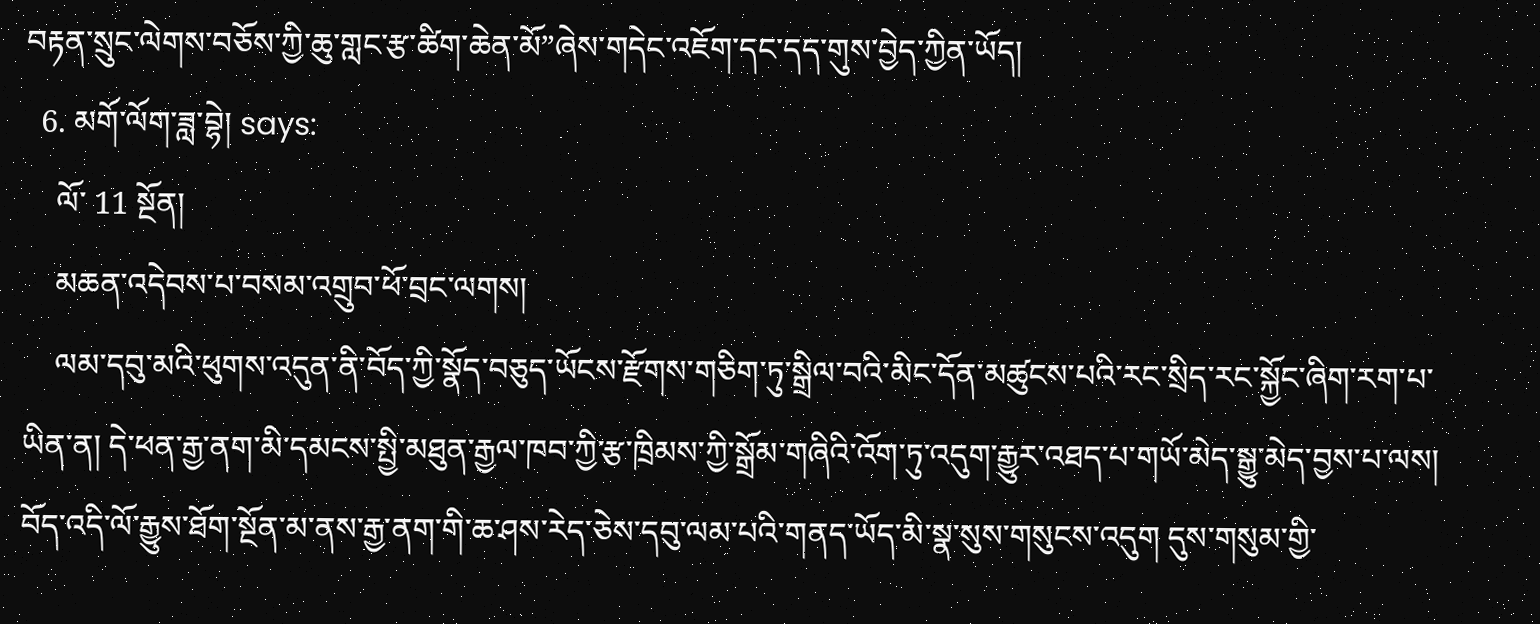བརྟན་སྲུང་ལེགས་བཅོས་ཀྱི་ཆུ་གླང་རྩ་ཚིག་ཆེན་མོ”ཞེས་གདེང་འཇོག་དང་དད་གུས་བྱེད་ཀྱིན་ཡོད།
  6. མགོ་ལོག་ཟླ་བྷེ། says:
    ལོ་ 11 སྔོན།
    མཆན་འདེབས་པ་བསམ་འགྲུབ་ཕོ་བྲང་ལགས།
    ལམ་དབུ་མའི་ཕུགས་འདུན་ནི་བོད་ཀྱི་སྣོད་བཅུད་ཡོངས་རྫོགས་གཅིག་ཏུ་སྒྲིལ་བའི་མིང་དོན་མཚུངས་པའི་རང་སྲིད་རང་སྐྱོང་ཞིག་རག་པ་ཡིན་ན། དེ་ཕན་རྒྱ་ནག་མི་དམངས་སྤྱི་མཐུན་རྒྱལ་ཁབ་ཀྱི་རྩ་ཁྲིམས་ཀྱི་སྒྲོམ་གཞིའི་འོག་ཏུ་འདུག་རྒྱུར་འཐད་པ་གཡོ་མེད་སྒྱུ་མེད་བྱས་པ་ལས། བོད་འདི་ལོ་རྒྱུས་ཐོག་སྔོན་མ་ནས་རྒྱ་ནག་གི་ཆ་ཤས་རེད་ཅེས་དབུ་ལམ་པའི་གནད་ཡོད་མི་སྣ་སུས་གསུངས་འདུག དུས་གསུམ་གྱི་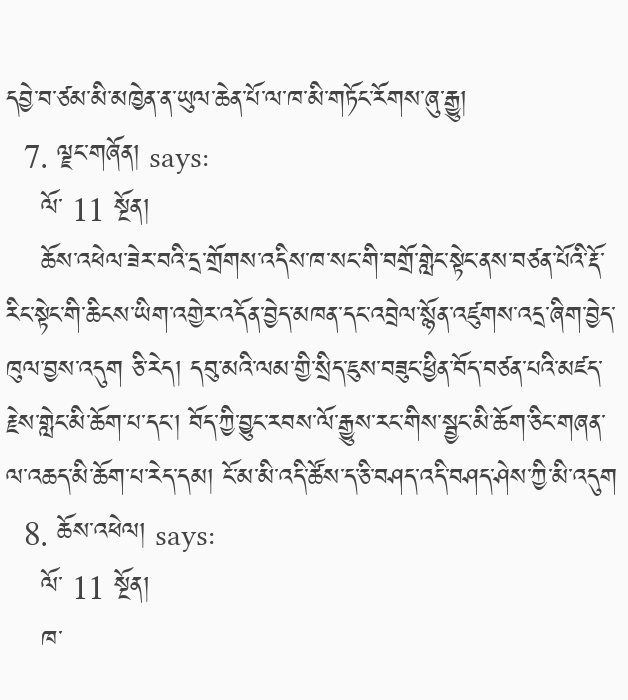དབྱེ་བ་ཙམ་མི་མཁྱེན་ན་ཡུལ་ཆེན་པོ་ལ་ཁ་མི་གཏོང་རོགས་ཞུ་རྒྱུ།
  7. ལྗང་གཞོན། says:
    ལོ་ 11 སྔོན།
    ཆོས་འཕེལ་ཟེར་བའི་དྲ་གྲོགས་འདིས་ཁ་སང་གི་བགྲོ་གླེང་སྟེང་ནས་བཙན་པོའི་རྡོ་རིང་སྟེང་གི་ཆིངས་ཡིག་འགྱེར་འདོན་བྱེད་མཁན་དང་འབྲེལ་སྙོན་འཛུགས་འདྲ་ཞིག་བྱེད་ཁུལ་བྱས་འདུག ཅི་རེད། དབུ་མའི་ལམ་གྱི་སྲིད་ཇུས་བཟུང་ཕྱིན་བོད་བཙན་པའི་མཛད་རྗེས་གླེང་མི་ཆོག་པ་དང་། བོད་ཀྱི་བྱུང་རབས་ལོ་རྒྱུས་རང་གིས་སྦྱང་མི་ཆོག་ཅིང་གཞན་ལ་འཆད་མི་ཆོག་པ་རེད་དམ། ངོ་མ་མི་འདི་ཚོས་ད་ཅི་བཤད་འདི་བཤད་ཤེས་ཀྱི་མི་འདུག
  8. ཆོས་འཕེལ། says:
    ལོ་ 11 སྔོན།
    ཁ་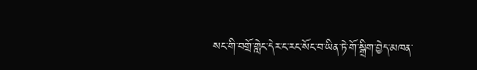སང་གི་བགྲོ་གླེང་དེར་ང་རང་སོང་བ་ཡིན་ཏེ་གོ་སྒྲིག་བྱེད་མཁན་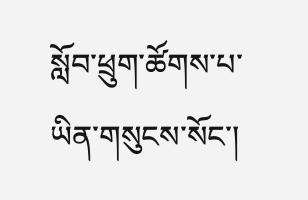སློབ་ཕྲུག་ཚོགས་པ་ཡིན་གསུངས་སོང་།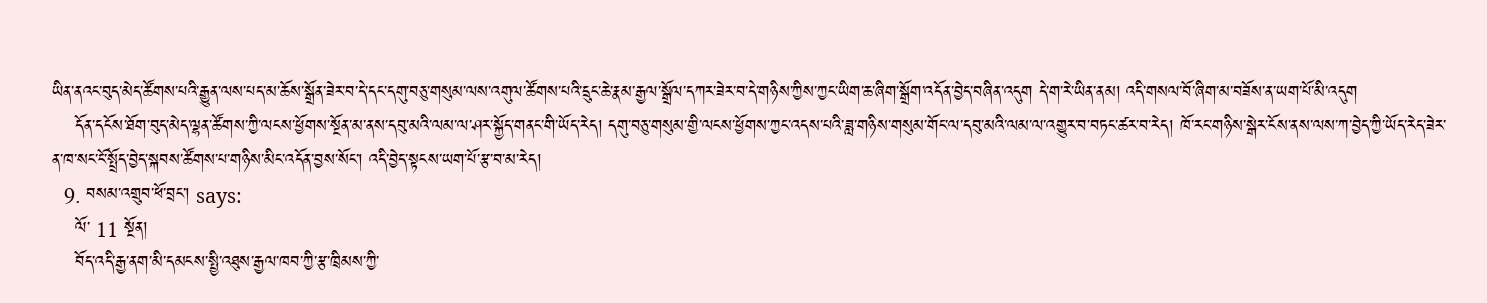ཡིན་ནའང་བུད་མེད་ཚོགས་པའི་རྒྱུན་ལས་པད་མ་ཆོས་སྒྲོན་ཟེར་བ་དེ་དང་དགུ་བཅུ་གསུམ་ལས་འགུལ་ཚོགས་པའི་དྲུང་ཆེ་རྣམ་རྒྱལ་སྒྲོལ་དཀར་ཟེར་བ་དེ་གཉིས་ཀྱིས་ཀྱང་ཡིག་ཆ་ཞིག་སྒྲོག་འདོན་བྱེད་བཞིན་འདུག དེ་ག་རེ་ཡིན་ནམ། འདི་གསལ་བོ་ཞིག་མ་བཟོས་ན་ཡག་པོ་མི་འདུག
    དོན་དངོས་ཐོག་བུད་མེད་ལྷན་ཚོགས་ཀྱི་ལངས་ཕྱོགས་སྔོན་མ་ནས་དབུ་མའི་ལམ་ལ་ཤར་སྐྱོད་གནང་གི་ཡོད་རེད། དགུ་བཅུ་གསུམ་གྱི་ལངས་ཕྱོགས་ཀྱང་འདས་པའི་ཟླ་གཉིས་གསུམ་གོང་ལ་དབུ་མའི་ལམ་ལ་འགྱུར་བ་བཏང་ཚར་བ་རེད། ཁོ་རང་གཉིས་སྒེར་ངོས་ནས་ལས་ཀ་བྱེད་ཀྱི་ཡོད་རེད་ཟེར་ན་ཁ་སང་ངོ་སྤྲོད་བྱེད་སྐབས་ཚོགས་པ་གཉིས་མིང་འདོན་བྱས་སོང་། འདི་བྱེད་སྟངས་ཡག་པོ་རྩ་བ་མ་རེད།
  9. བསམ་འགྲུབ་ཕོ་བྲང་། says:
    ལོ་ 11 སྔོན།
    བོད་འདི་རྒྱ་ནག་མི་དམངས་སྤྱི་འཐུས་རྒྱལ་ཁབ་ཀྱི་རྩ་ཁྲིམས་ཀྱི་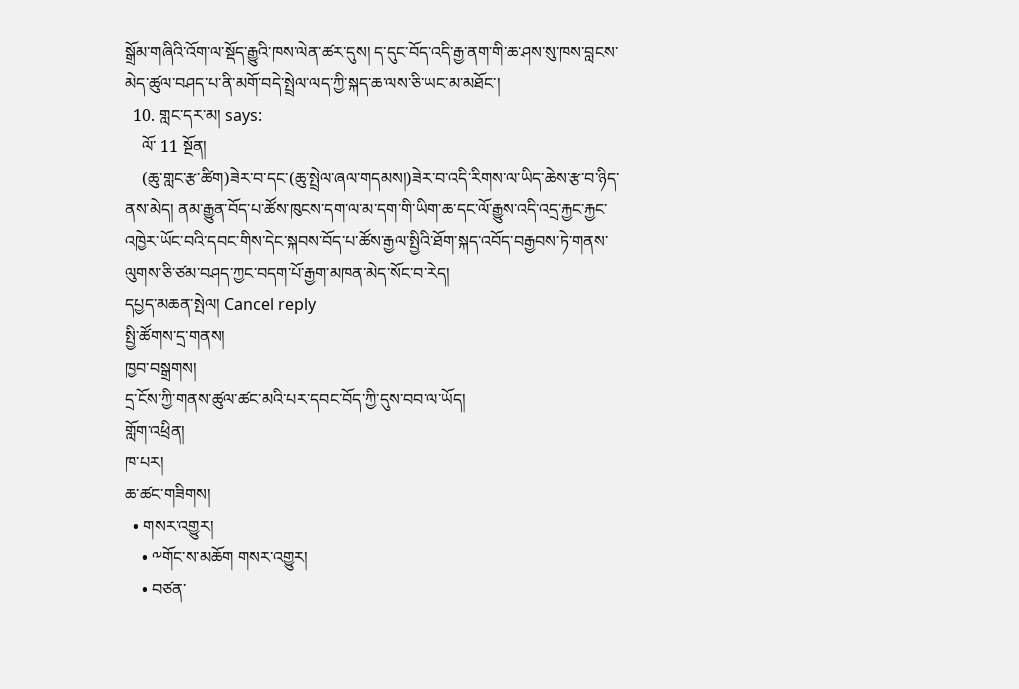སྒྲོམ་གཞིའི་འོག་ལ་སྡོད་རྒྱུའི་ཁས་ལེན་ཚར་དུས། ད་དུང་བོད་འདི་རྒྱ་ནག་གི་ཆ་ཤས་སུ་ཁས་བླངས་མེད་ཚུལ་བཤད་པ་ནི་མགོ་བདེ་སྤྲེལ་ལད་ཀྱི་སྐད་ཆ་ལས་ཅི་ཡང་མ་མཐོང་།
  10. གླང་དར་མ། says:
    ལོ་ 11 སྔོན།
    (ཆུ་གླང་རྩ་ཚིག)ཟེར་བ་དང་(ཆུ་སྤྲེལ་ཞལ་གདམས།)ཟེར་བ་འདི་རིགས་ལ་ཡིད་ཆེས་རྩ་བ་ཉིད་ནས་མེད། ནམ་རྒྱུན་བོད་པ་ཚོས་ཁུངས་དག་ལ་མ་དག་གི་ཡིག་ཆ་དང་ལོ་རྒྱུས་འདི་འདྲ་རྐྱང་རྐྱང་འཁྱེར་ཡོང་བའི་དབང་གིས་དེང་སྐབས་བོད་པ་ཚོས་རྒྱལ་སྤྱིའི་ཐོག་སྐད་འབོད་བརྒྱབས་ཏེ་གནས་ལུགས་ཅི་ཙམ་བཤད་ཀྱང་བདག་པོ་རྒྱག་མཁན་མེད་སོང་བ་རེད།
དཔྱད་མཆན་སྤེལ། Cancel reply
སྤྱི་ཚོགས་དྲ་གནས།
ཁྱབ་བསྒྲགས།
དྲ་ངོས་ཀྱི་གནས་ཚུལ་ཚང་མའི་པར་དབང་བོད་ཀྱི་དུས་བབ་ལ་ཡོད།
གློག་འཕྲིན།
ཁ་པར།
ཆ་ཚང་གཟིགས།
  • གསར་འགྱུར།
    • ༸གོང་ས་མཆོག གསར་འགྱུར།
    • བཙན་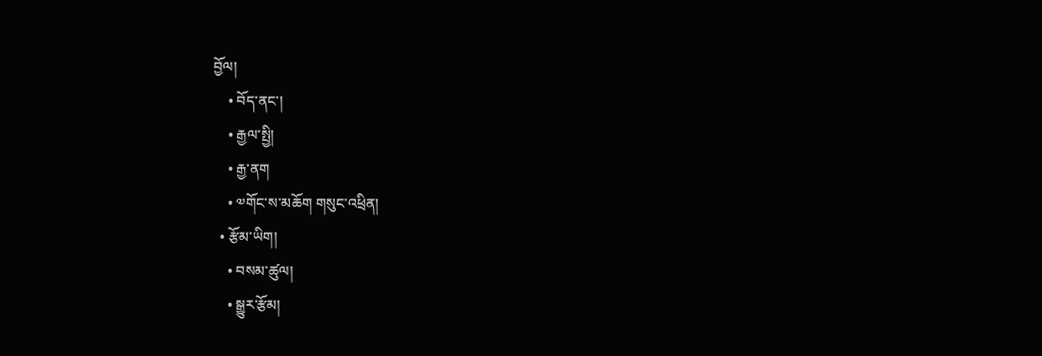བྱོལ།
    • བོད་ནང་།
    • རྒྱལ་སྤྱི།
    • རྒྱ་ནག
    • ༧གོང་ས་མཆོག གསུང་འཕྲིན།
  • རྩོམ་ཡིག།
    • བསམ་ཚུལ།
    • སྒྱུར་རྩོམ།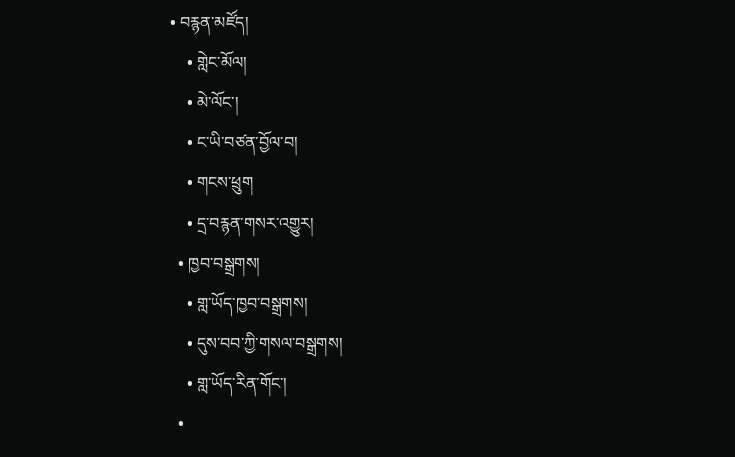• བརྙན་མཛོད།
    • གླེང་མོལ།
    • མེ་ལོང་།
    • ང་ཡི་བཙན་བྱོལ་བ།
    • གངས་ཕྲུག
    • དྲ་བརྙན་གསར་འགྱུར།
  • ཁྱབ་བསྒྲགས།
    • གླ་ཡོད་ཁྱབ་བསྒྲགས།
    • དུས་བབ་ཀྱི་གསལ་བསྒྲགས།
    • གླ་ཡོད་རིན་གོང་།
  •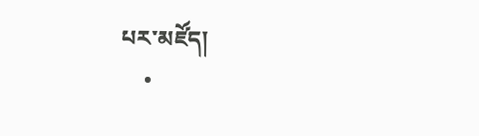པར་མཛོད།
    •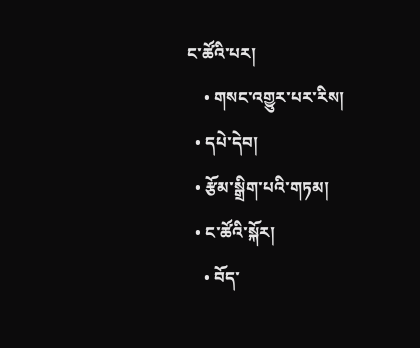ང་ཚོའི་པར།
    • གསང་འགྱུར་པར་རིས།
  • དཔེ་དེབ།
  • རྩོམ་སྒྲིག་པའི་གཏམ།
  • ང་ཚོའི་སྐོར།
    • བོད་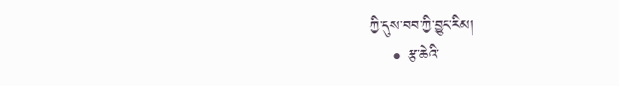ཀྱི་དུས་བབ་ཀྱི་བྱུང་རིམ།
    • རྩ་ཆེའི་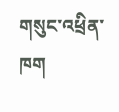གསུང་འཕྲིན་ཁག